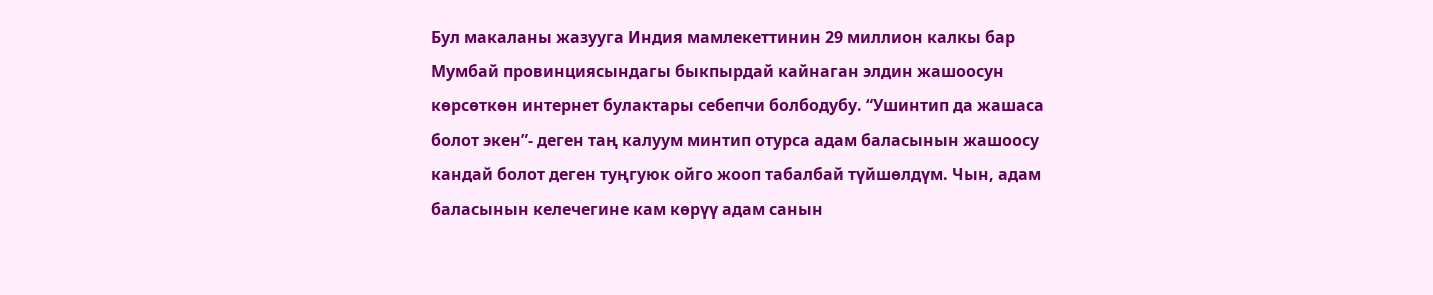Бул макаланы жазууга Индия мамлекеттинин 29 миллион калкы бар Мумбай провинциясындагы быкпырдай кайнаган элдин жашоосун көрсөткөн интернет булактары себепчи болбодубу. “Ушинтип да жашаса болот экен”- деген таң калуум минтип отурса адам баласынын жашоосу кандай болот деген туңгуюк ойго жооп табалбай түйшөлдүм. Чын, адам баласынын келечегине кам көрүү адам санын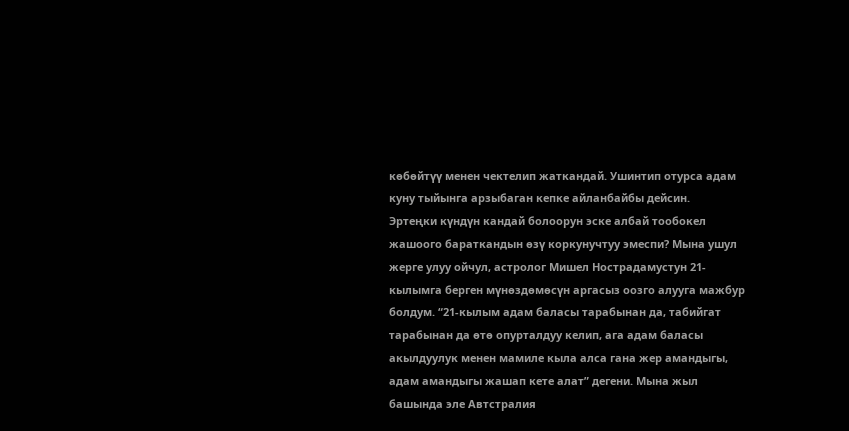көбөйтүү менен чектелип жаткандай. Ушинтип отурса адам куну тыйынга арзыбаган кепке айланбайбы дейсин.
Эртеңки күндүн кандай болоорун эске албай тообокел жашоого бараткандын өзү коркунучтуу эмеспи? Мына ушул жерге улуу ойчул, астролог Мишел Нострадамустун 21-кылымга берген мүнөздөмөсүн аргасыз оозго алууга мажбур болдум. “21-кылым адам баласы тарабынан да, табийгат тарабынан да өтө опурталдуу келип, ага адам баласы акылдуулук менен мамиле кыла алса гана жер амандыгы, адам амандыгы жашап кете алат” дегени. Мына жыл башында эле Автстралия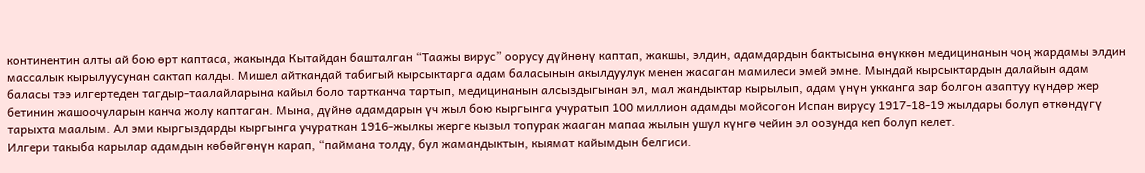континентин алты ай бою өрт каптаса, жакында Кытайдан башталган “Таажы вирус” оорусу дүйнөнү каптап, жакшы, элдин, адамдардын бактысына өнүккөн медицинанын чоң жардамы элдин массалык кырылуусунан сактап калды. Мишел айткандай табигый кырсыктарга адам баласынын акылдуулук менен жасаган мамилеси эмей эмне. Мындай кырсыктардын далайын адам баласы тээ илгертеден тагдыр-таалайларына кайыл боло тартканча тартып, медицинанын алсыздыгынан эл, мал жандыктар кырылып, адам үнүн укканга зар болгон азаптуу күндөр жер бетинин жашоочуларын канча жолу каптаган. Мына, дүйнө адамдарын үч жыл бою кыргынга учуратып 100 миллион адамды мойсогон Испан вирусу 1917-18-19 жылдары болуп өткөндүгү тарыхта маалым. Ал эми кыргыздарды кыргынга учураткан 1916-жылкы жерге кызыл топурак жааган мапаа жылын ушул күнгө чейин эл оозунда кеп болуп келет.
Илгери такыба карылар адамдын көбөйгөнүн карап, “паймана толду, бул жамандыктын, кыямат кайымдын белгиси.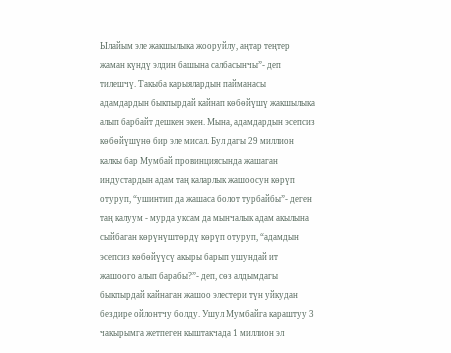Ылайым эле жакшылыка жооруйлу, аңтар теңтер жаман күндү элдин башына салбасынчы”- деп тилешчү. Такыба карыялардын пайманасы адамдардын быкпырдай кайнап көбөйүшү жакшылыка алып барбайт дешкен экен. Мына, адамдардын эсепсиз көбөйүшүнө бир эле мисал. Бул дагы 29 миллион калкы бар Мумбай провинциясында жашаган индустардын адам таң каларлык жашоосун көрүп отуруп, “ушинтип да жашаса болот турбайбы”- деген таң калуум - мурда уксам да мынчалык адам акылына сыйбаган көрүнүштөрдү көрүп отуруп, “адамдын эсепсиз көбөйүүсү акыры барып ушундай ит жашоого алып барабы?”- деп, сөз алдымдагы быкпырдай кайнаган жашоо элестери түн уйкудан бездире ойлонтчу болду. Ушул Мумбайга караштуу 3 чакырымга жетпеген кыштакчада 1 миллион эл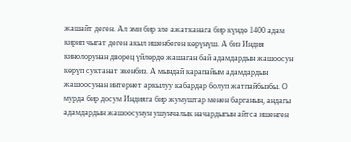жашайт деген. Ал эми бир эле ажатканага бир күндө 1400 адам кирип чыгат деген акыл ишенбеген көрүнүш. А биз Индия кинолорунан дворец үйлөрдө жашаган бай адамдардын жашоосун көрүп суктанат экенбиз. А мындай карапайым адамдардын жашоосунан интернет аркылуу кабардар болуп жатпайбызбы. О мурда бир досум Индияга бир жумуштар менен барганын, андагы адамдардын жашоосунун ушунчалык начардыгын айтса ишенген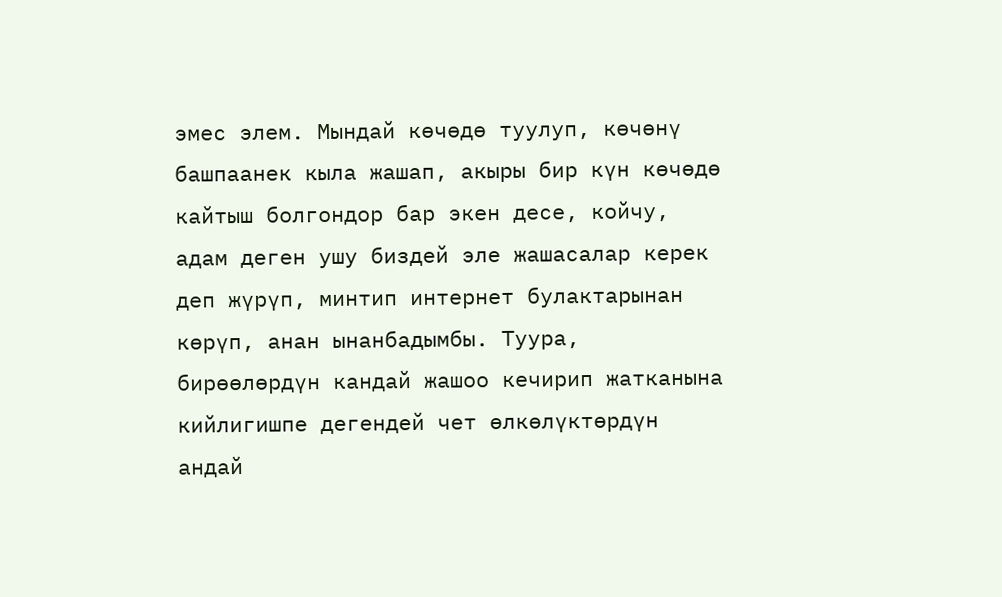эмес элем. Мындай көчөдө туулуп, көчөнү башпаанек кыла жашап, акыры бир күн көчөдө кайтыш болгондор бар экен десе, койчу, адам деген ушу биздей эле жашасалар керек деп жүрүп, минтип интернет булактарынан көрүп, анан ынанбадымбы. Туура, бирөөлөрдүн кандай жашоо кечирип жатканына кийлигишпе дегендей чет өлкөлүктөрдүн андай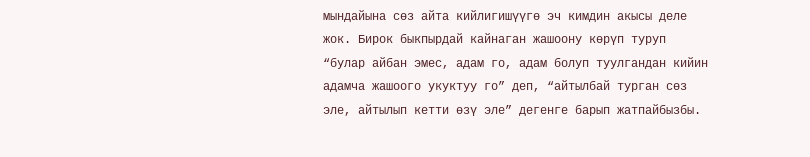мындайына сөз айта кийлигишүүгө эч кимдин акысы деле жок. Бирок быкпырдай кайнаган жашоону көрүп туруп “булар айбан эмес, адам го, адам болуп туулгандан кийин адамча жашоого укуктуу го” деп, “айтылбай турган сөз эле, айтылып кетти өзү эле” дегенге барып жатпайбызбы.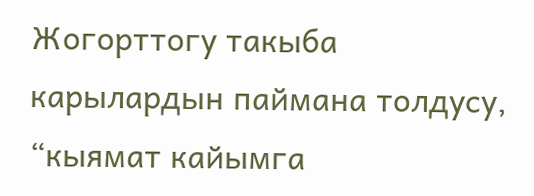Жогорттогу такыба карылардын паймана толдусу, “кыямат кайымга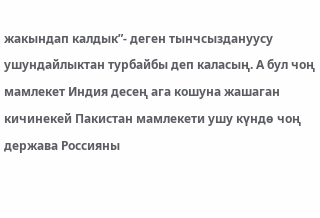жакындап калдык”- деген тынчсыздануусу ушундайлыктан турбайбы деп каласың. А бул чоң мамлекет Индия десең ага кошуна жашаган кичинекей Пакистан мамлекети ушу күндө чоң держава Россияны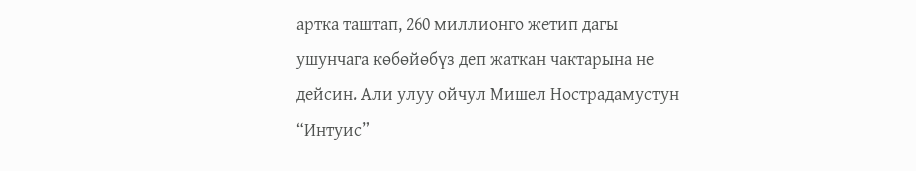артка таштап, 260 миллионго жетип дагы ушунчага көбөйөбүз деп жаткан чактарына не дейсин. Али улуу ойчул Мишел Нострадамустун “Интуис”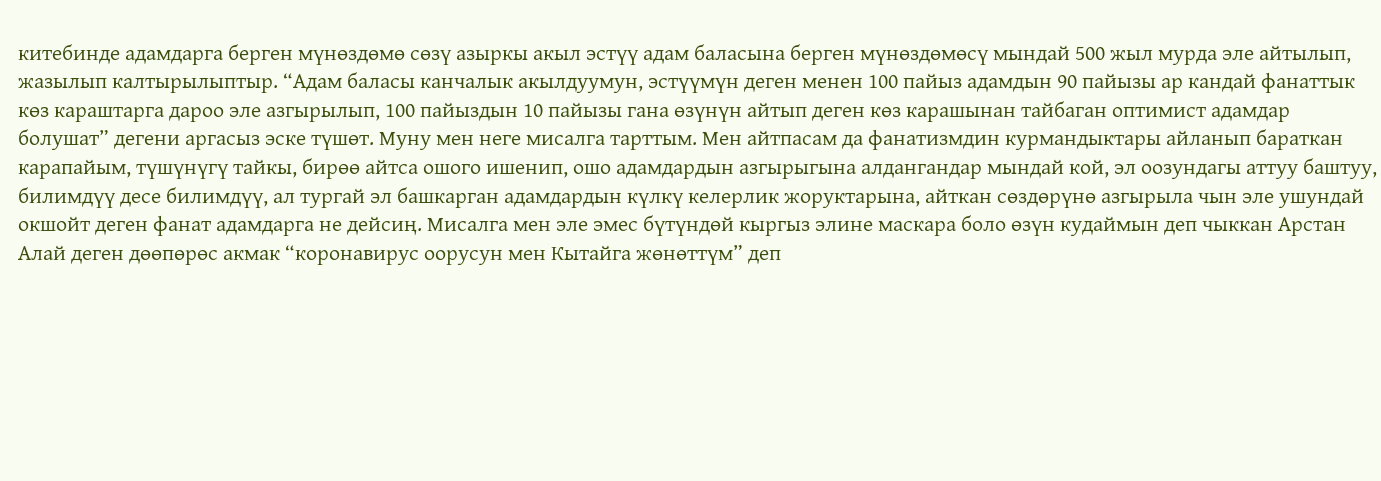китебинде адамдарга берген мүнөздөмө сөзү азыркы акыл эстүү адам баласына берген мүнөздөмөсү мындай 500 жыл мурда эле айтылып, жазылып калтырылыптыр. “Адам баласы канчалык акылдуумун, эстүүмүн деген менен 100 пайыз адамдын 90 пайызы ар кандай фанаттык көз караштарга дароо эле азгырылып, 100 пайыздын 10 пайызы гана өзүнүн айтып деген көз карашынан тайбаган оптимист адамдар болушат” дегени аргасыз эске түшөт. Муну мен неге мисалга тарттым. Мен айтпасам да фанатизмдин курмандыктары айланып бараткан карапайым, түшүнүгү тайкы, бирөө айтса ошого ишенип, ошо адамдардын азгырыгына алдангандар мындай кой, эл оозундагы аттуу баштуу, билимдүү десе билимдүү, ал тургай эл башкарган адамдардын күлкү келерлик жоруктарына, айткан сөздөрүнө азгырыла чын эле ушундай окшойт деген фанат адамдарга не дейсиң. Мисалга мен эле эмес бүтүндөй кыргыз элине маскара боло өзүн кудаймын деп чыккан Арстан Алай деген дөөпөрөс акмак “коронавирус оорусун мен Кытайга жөнөттүм” деп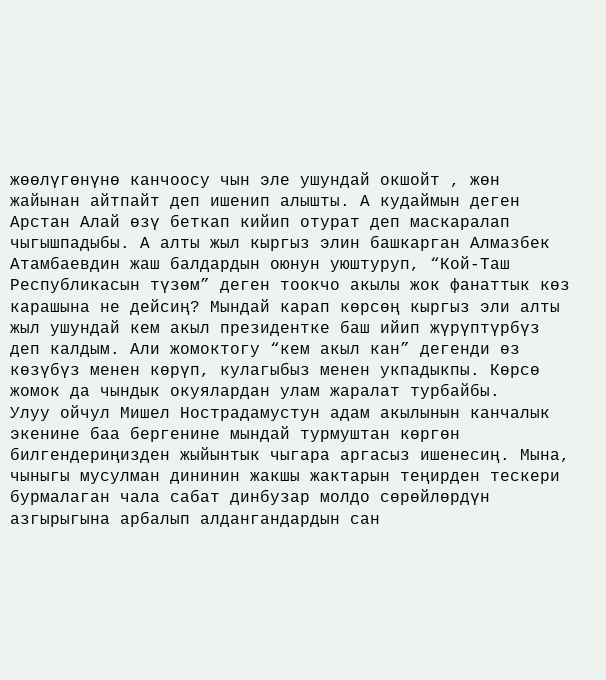жөөлүгөнүнө канчоосу чын эле ушундай окшойт , жөн жайынан айтпайт деп ишенип алышты. А кудаймын деген Арстан Алай өзү беткап кийип отурат деп маскаралап чыгышпадыбы. А алты жыл кыргыз элин башкарган Алмазбек Атамбаевдин жаш балдардын оюнун уюштуруп, “Кой-Таш Республикасын түзөм” деген тоокчо акылы жок фанаттык көз карашына не дейсиң? Мындай карап көрсөң кыргыз эли алты жыл ушундай кем акыл президентке баш ийип жүрүптүрбүз деп калдым. Али жомоктогу “кем акыл кан” дегенди өз көзүбүз менен көрүп, кулагыбыз менен укпадыкпы. Көрсө жомок да чындык окуялардан улам жаралат турбайбы.
Улуу ойчул Мишел Нострадамустун адам акылынын канчалык экенине баа бергенине мындай турмуштан көргөн билгендериңизден жыйынтык чыгара аргасыз ишенесиң. Мына, чыныгы мусулман дининин жакшы жактарын теңирден тескери бурмалаган чала сабат динбузар молдо сөрөйлөрдүн азгырыгына арбалып алдангандардын сан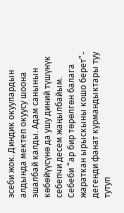эсеби жок. Диндик окуулардын алдында мектеп окуусу шоона эшалбай калды. Адам санынын көбөйүүсүнө да ушу диний түшүнүк себепчи десем жаңылбайым. Себеби “ар бир төрөлгөн балага жараткан ырыскыны кошо берет”- дегенди фанат курмандыктары туу тутуп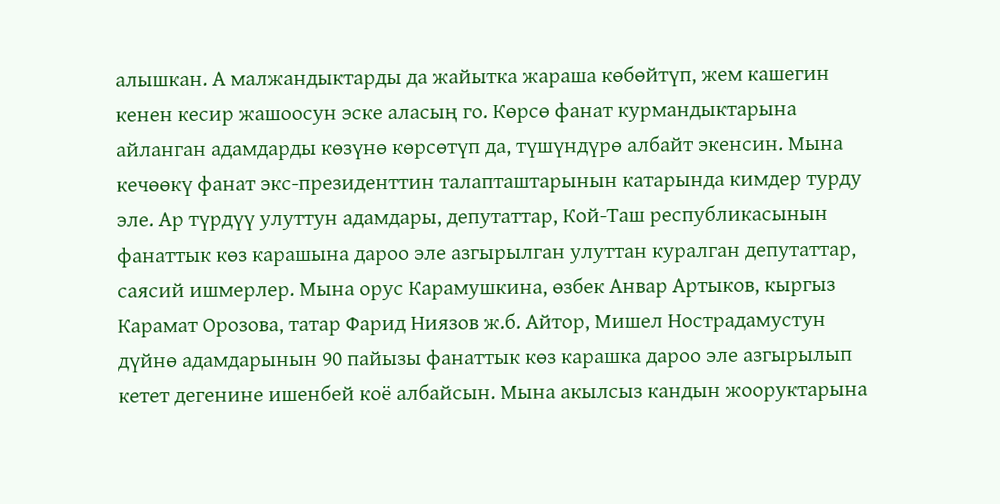алышкан. А малжандыктарды да жайытка жараша көбөйтүп, жем кашегин кенен кесир жашоосун эске аласың го. Көрсө фанат курмандыктарына айланган адамдарды көзүнө көрсөтүп да, түшүндүрө албайт экенсин. Мына кечөөкү фанат экс-президенттин талапташтарынын катарында кимдер турду эле. Ар түрдүү улуттун адамдары, депутаттар, Кой-Таш республикасынын фанаттык көз карашына дароо эле азгырылган улуттан куралган депутаттар, саясий ишмерлер. Мына орус Карамушкина, өзбек Анвар Артыков, кыргыз Карамат Орозова, татар Фарид Ниязов ж.б. Айтор, Мишел Нострадамустун дүйнө адамдарынын 90 пайызы фанаттык көз карашка дароо эле азгырылып кетет дегенине ишенбей коё албайсын. Мына акылсыз кандын жооруктарына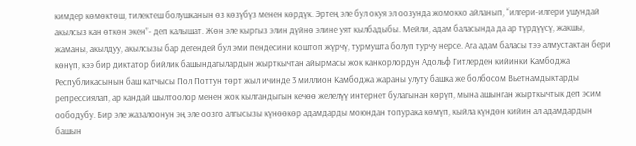кимдер көмөктөш, тилектеш болушканын өз көзүбүз менен көрдүк. Эртең эле бул окуя эл оозунда жомокко айланып, “илгери-илгери ушундай акылсыз кан өткөн экен”- деп калышат. Жөн эле кыргыз элин дүйнө элине уят кылбадыбы. Мейли, адам баласында да ар түрдүүсү, жакшы, жаманы, акылдуу, акылсызы бар дегендей бул эми пендесини коштоп жүрчү, турмушта болуп турчу нерсе. Ага адам баласы тээ алмустактан бери көнүп, кээ бир диктатор бийлик башындагылардын жырткычтан айырмасы жок канкорлордун Адольф Гитлерден кийинки Камбоджа Республикасынын баш катчысы Пол Поттун төрт жыл ичинде 3 миллион Камбоджа жараны улуту башка же болбосом Вьетнамдыктарды репрессиялап, ар кандай шылтоолор менен жок кылгандыгын кечөө желелүү интернет булагынан көрүп, мына ашынган жырткычтык деп эсим оободубу. Бир эле жазалоонун эң эле оозго алгысызы күнөөкөр адамдарды моюндан топурака көмүп, кыйла күндөн кийин ал адамдардын башын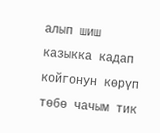алып шиш казыкка кадап койгонун көрүп төбө чачым тик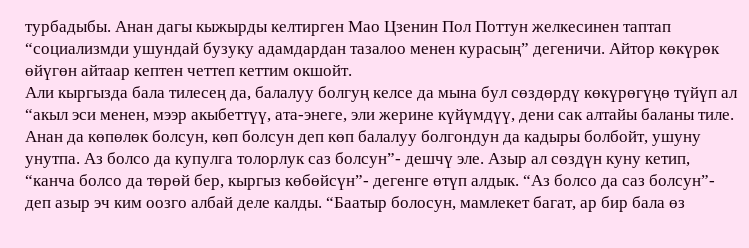турбадыбы. Анан дагы кыжырды келтирген Мао Цзенин Пол Поттун желкесинен таптап “социализмди ушундай бузуку адамдардан тазалоо менен курасың” дегеничи. Айтор көкүрөк өйүгөн айтаар кептен четтеп кеттим окшойт.
Али кыргызда бала тилесең да, балалуу болгуң келсе да мына бул сөздөрдү көкүрөгүңө түйүп ал “акыл эси менен, мээр акыбеттүү, ата-энеге, эли жерине күйүмдүү, дени сак алтайы баланы тиле. Анан да көпөлөк болсун, көп болсун деп көп балалуу болгондун да кадыры болбойт, ушуну унутпа. Аз болсо да купулга толорлук саз болсун”- дешчү эле. Азыр ал сөздүн куну кетип, “канча болсо да төрөй бер, кыргыз көбөйсүн”- дегенге өтүп алдык. “Аз болсо да саз болсун”- деп азыр эч ким оозго албай деле калды. “Баатыр болосун, мамлекет багат, ар бир бала өз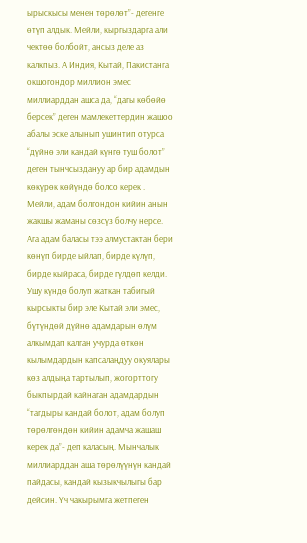ырыскысы менен төрөлөт”- дегенге өтүп алдык. Мейли, кыргыздарга али чектөө болбойт, ансыз деле аз калкпыз. А Индия, Кытай, Пакистанга окшогондор миллион эмес миллиарддан ашса да, “дагы көбөйө берсек” деген мамлекеттердин жашоо абалы эске алынып ушинтип отурса “дүйнө эли кандай күнгө туш болот” деген тынчсыздануу ар бир адамдын көкүрөк көйүндө болсо керек . Мейли, адам болгондон кийин анын жакшы жаманы сөзсүз болчу нерсе. Ага адам баласы тээ алмустактан бери көнүп бирде ыйлап, бирде күлүп, бирде кыйраса, бирде гүлдөп келди. Ушу күндө болуп жаткан табигый кырсыкты бир эле Кытай эли эмес, бүтүндөй дүйнө адамдарын өлүм алкымдап калган учурда өткөн кылымдардын капсалаңдуу окуялары көз алдыңа тартылып, жогорттогу быкпырдай кайнаган адамдардын “тагдыры кандай болот, адам болуп төрөлгөндөн кийин адамча жашаш керек да”- деп каласың. Мынчалык миллиарддан аша төрөлүүнүн кандай пайдасы, кандай кызыкчылыгы бар дейсин. Үч чакырымга жетпеген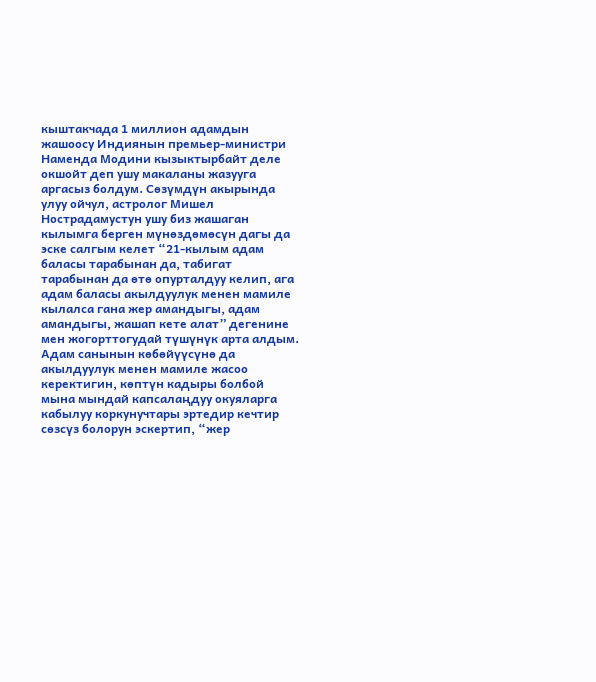кыштакчада 1 миллион адамдын жашоосу Индиянын премьер-министри Наменда Модини кызыктырбайт деле окшойт деп ушу макаланы жазууга аргасыз болдум. Сөзүмдүн акырында улуу ойчул, астролог Мишел Нострадамустун ушу биз жашаган кылымга берген мүнөздөмөсүн дагы да эске салгым келет “21-кылым адам баласы тарабынан да, табигат тарабынан да өтө опурталдуу келип, ага адам баласы акылдуулук менен мамиле кылалса гана жер амандыгы, адам амандыгы, жашап кете алат” дегенине мен жогорттогудай түшүнүк арта алдым. Адам санынын көбөйүүсүнө да акылдуулук менен мамиле жасоо керектигин, көптүн кадыры болбой мына мындай капсалаңдуу окуяларга кабылуу коркунучтары эртедир кечтир сөзсүз болорун эскертип, “жер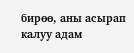бирөө, аны асырап калуу адам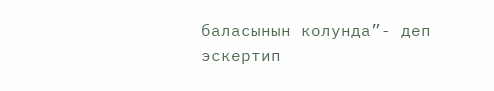баласынын колунда”- деп эскертип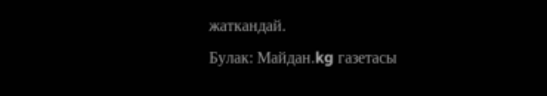жаткандай.
Булак: Майдан.kg газетасы